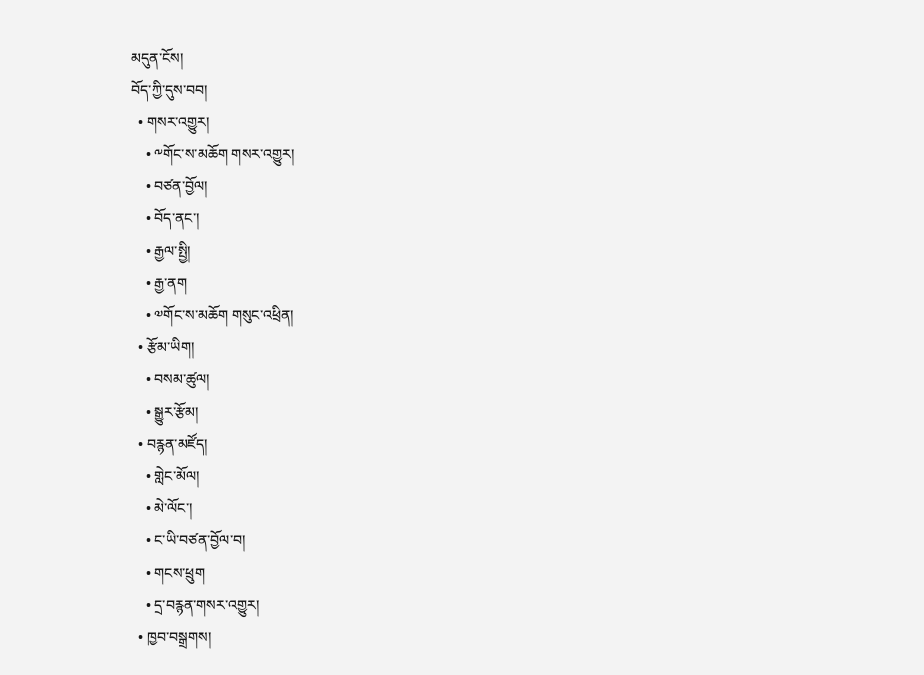མདུན་ངོས།
བོད་ཀྱི་དུས་བབ།
  • གསར་འགྱུར།
    • ༸གོང་ས་མཆོག གསར་འགྱུར།
    • བཙན་བྱོལ།
    • བོད་ནང་།
    • རྒྱལ་སྤྱི།
    • རྒྱ་ནག
    • ༧གོང་ས་མཆོག གསུང་འཕྲིན།
  • རྩོམ་ཡིག།
    • བསམ་ཚུལ།
    • སྒྱུར་རྩོམ།
  • བརྙན་མཛོད།
    • གླེང་མོལ།
    • མེ་ལོང་།
    • ང་ཡི་བཙན་བྱོལ་བ།
    • གངས་ཕྲུག
    • དྲ་བརྙན་གསར་འགྱུར།
  • ཁྱབ་བསྒྲགས།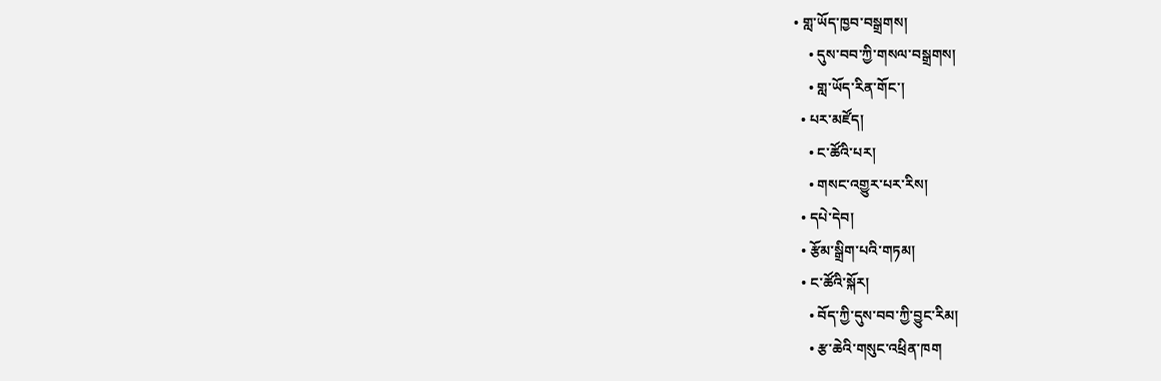• གླ་ཡོད་ཁྱབ་བསྒྲགས།
    • དུས་བབ་ཀྱི་གསལ་བསྒྲགས།
    • གླ་ཡོད་རིན་གོང་།
  • པར་མཛོད།
    • ང་ཚོའི་པར།
    • གསང་འགྱུར་པར་རིས།
  • དཔེ་དེབ།
  • རྩོམ་སྒྲིག་པའི་གཏམ།
  • ང་ཚོའི་སྐོར།
    • བོད་ཀྱི་དུས་བབ་ཀྱི་བྱུང་རིམ།
    • རྩ་ཆེའི་གསུང་འཕྲིན་ཁག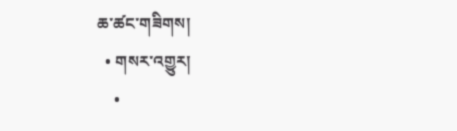ཆ་ཚང་གཟིགས།
  • གསར་འགྱུར།
    •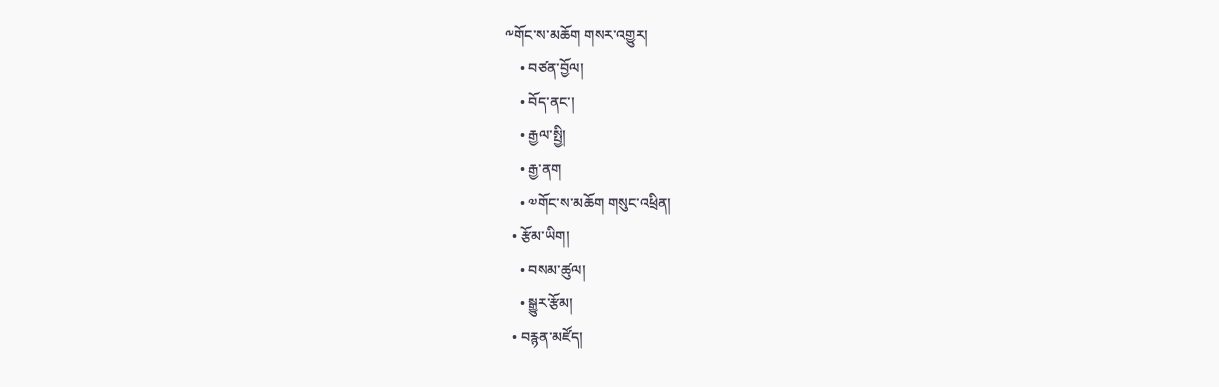༸གོང་ས་མཆོག གསར་འགྱུར།
    • བཙན་བྱོལ།
    • བོད་ནང་།
    • རྒྱལ་སྤྱི།
    • རྒྱ་ནག
    • ༧གོང་ས་མཆོག གསུང་འཕྲིན།
  • རྩོམ་ཡིག།
    • བསམ་ཚུལ།
    • སྒྱུར་རྩོམ།
  • བརྙན་མཛོད།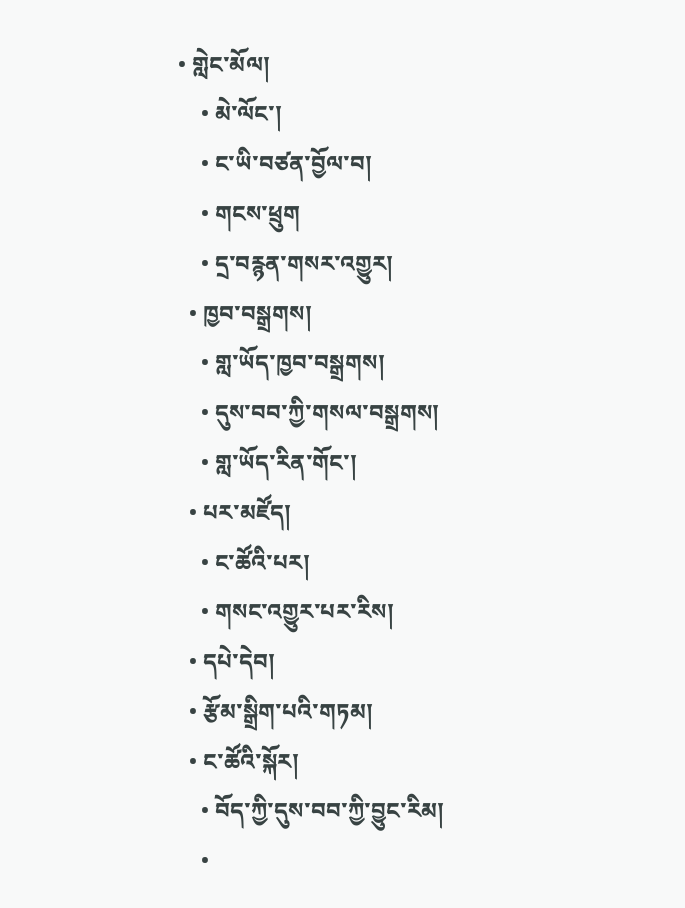• གླེང་མོལ།
    • མེ་ལོང་།
    • ང་ཡི་བཙན་བྱོལ་བ།
    • གངས་ཕྲུག
    • དྲ་བརྙན་གསར་འགྱུར།
  • ཁྱབ་བསྒྲགས།
    • གླ་ཡོད་ཁྱབ་བསྒྲགས།
    • དུས་བབ་ཀྱི་གསལ་བསྒྲགས།
    • གླ་ཡོད་རིན་གོང་།
  • པར་མཛོད།
    • ང་ཚོའི་པར།
    • གསང་འགྱུར་པར་རིས།
  • དཔེ་དེབ།
  • རྩོམ་སྒྲིག་པའི་གཏམ།
  • ང་ཚོའི་སྐོར།
    • བོད་ཀྱི་དུས་བབ་ཀྱི་བྱུང་རིམ།
    •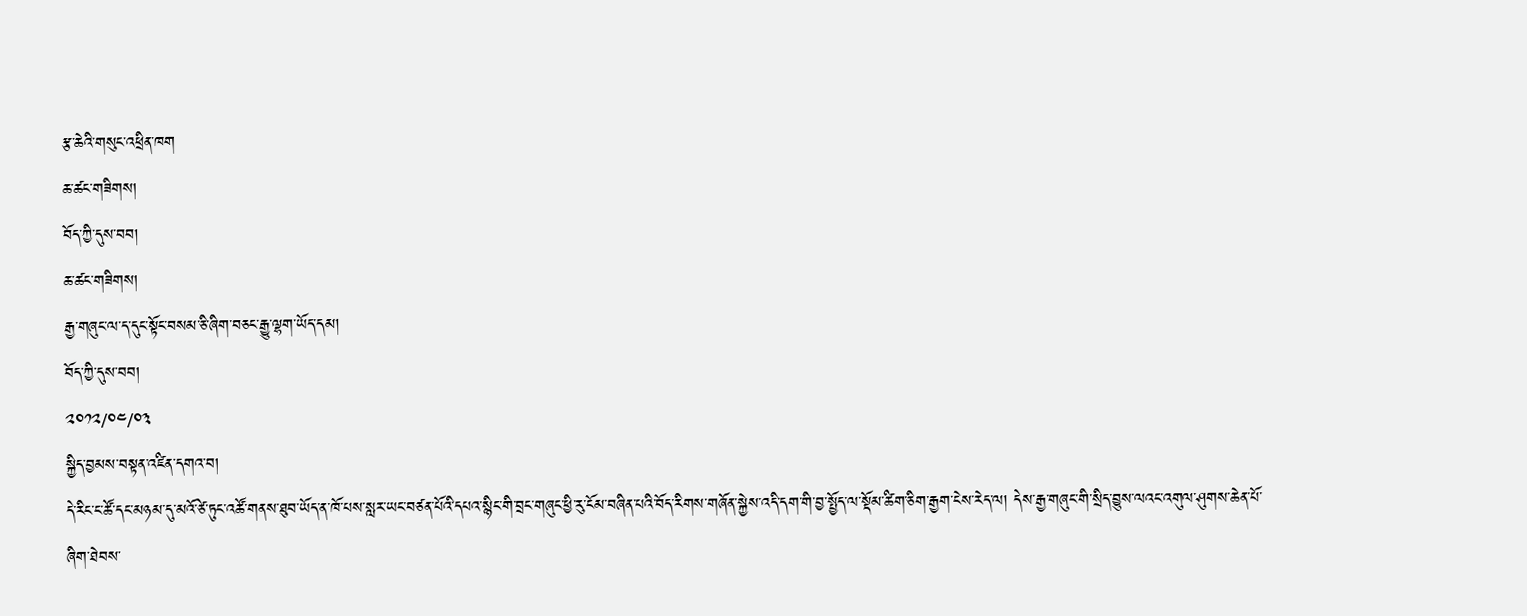རྩ་ཆེའི་གསུང་འཕྲིན་ཁག
ཆ་ཚང་གཟིགས།
བོད་ཀྱི་དུས་བབ།
ཆ་ཚང་གཟིགས།
རྒྱ་གཞུང་ལ་ད་དུང་སྟོང་བསམ་ཅི་ཞིག་བཅང་རྒྱུ་ལྷག་ཡོད་དམ།
བོད་ཀྱི་དུས་བབ།
༢༠༡༢/༠༤/༠༣
སྐྱིད་བྱམས་བསྟན་འཛིན་དགའ་བ།
དེ་རིང་ང་ཚོ་དང་མཉམ་དུ་མའོ་ཙེ་ཏུང་འཚོ་གནས་ཐུབ་ཡོད་ན་ཁོ་པས་སླར་ཡང་བཙན་པོའི་དཔའ་སྙིང་གི་བྲང་གཞུང་ཕྱི་རུ་ངོམ་བཞིན་པའི་བོད་རིགས་གཞོན་སྐྱེས་འདི་དག་གི་བྱ་སྤྱོད་ལ་སྡོམ་ཚིག་ཅིག་རྒྱག་ངེས་རེད་ལ། དེས་རྒྱ་གཞུང་གི་སྲིད་བྱུས་ལའང་འགུལ་ཤུགས་ཆེན་པོ་ཞིག་ཐེབས་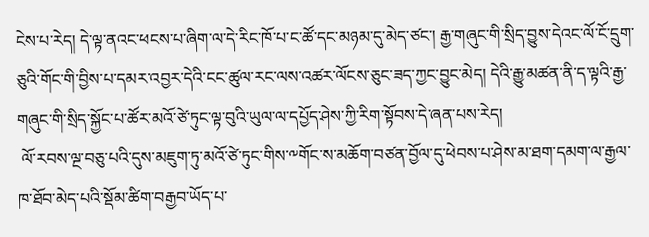ངེས་པ་རེད། དེ་ལྟ་ནའང་ཕངས་པ་ཞིག་ལ་དེ་རིང་ཁོ་པ་ང་ཚོ་དང་མཉམ་དུ་མེད་ཙང་། རྒྱ་གཞུང་གི་སྲིད་བྱུས་དེའང་ལོ་ངོ་དྲུག་ཅུའི་གོང་གི་བྱིས་པ་དམར་འབྱར་དེའི་ངང་ཚུལ་རང་ལས་འཚར་ལོངས་ཅུང་ཟད་ཀྱང་བྱུང་མེད། དེའི་རྒྱུ་མཚན་ནི་ད་ལྟའི་རྒྱ་གཞུང་གི་སྲིད་སྐྱོང་པ་ཚོར་མའོ་ཙེ་ཏུང་ལྟ་བུའི་ཡུལ་ལ་དཔྱོད་ཤེས་ཀྱི་རིག་སྟོབས་དེ་ཞན་པས་རེད།
 ལོ་རབས་ལྔ་བཅུ་པའི་དུས་མཇུག་ཏུ་མའོ་ཙེ་ཏུང་གིས་༸གོང་ས་མཆོག་བཙན་བྱོལ་དུ་ཕེབས་པ་ཤེས་མ་ཐག་དམག་ལ་རྒྱལ་ཁ་ཐོབ་མེད་པའི་སྡོམ་ཚིག་བརྒྱབ་ཡོད་པ་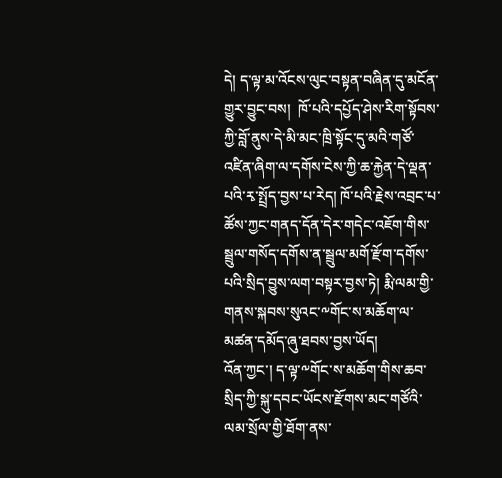དེ། ད་ལྟ་མ་འོངས་ལུང་བསྟན་བཞིན་དུ་མངོན་གྱུར་བྱུང་བས།  ཁོ་པའི་དཔྱོད་ཤེས་རིག་སྟོབས་ཀྱི་བློ་ནུས་དེ་མི་མང་ཁྲི་སྟོང་དུ་མའི་གཙོ་འཛིན་ཞིག་ལ་དགོས་ངེས་ཀྱི་ཆ་རྐྱེན་དེ་ལྡན་པའི་རྭ་སྤྲོད་བྱས་པ་རེད། ཁོ་པའི་རྗེས་འབྲང་པ་ཚོས་ཀྱང་གནད་དོན་དེར་གདེང་འཇོག་གིས་སྦྲུལ་གསོད་དགོས་ན་སྦྲུལ་མགོ་རྫོག་དགོས་པའི་སྲིད་བྱུས་ལག་བསྟར་བྱས་ཏེ། རྨི་ལམ་གྱི་གནས་སྐབས་སུའང་༸གོང་ས་མཆོག་ལ་མཚན་དམོད་ཞུ་ཐབས་བྱས་ཡོད།
འོན་ཀྱང་། ད་ལྟ་༸གོང་ས་མཆོག་གིས་ཆབ་སྲིད་ཀྱི་སྐུ་དབང་ཡོངས་རྫོགས་མང་གཙོའི་ལམ་སྲོལ་གྱི་ཐོག་ནས་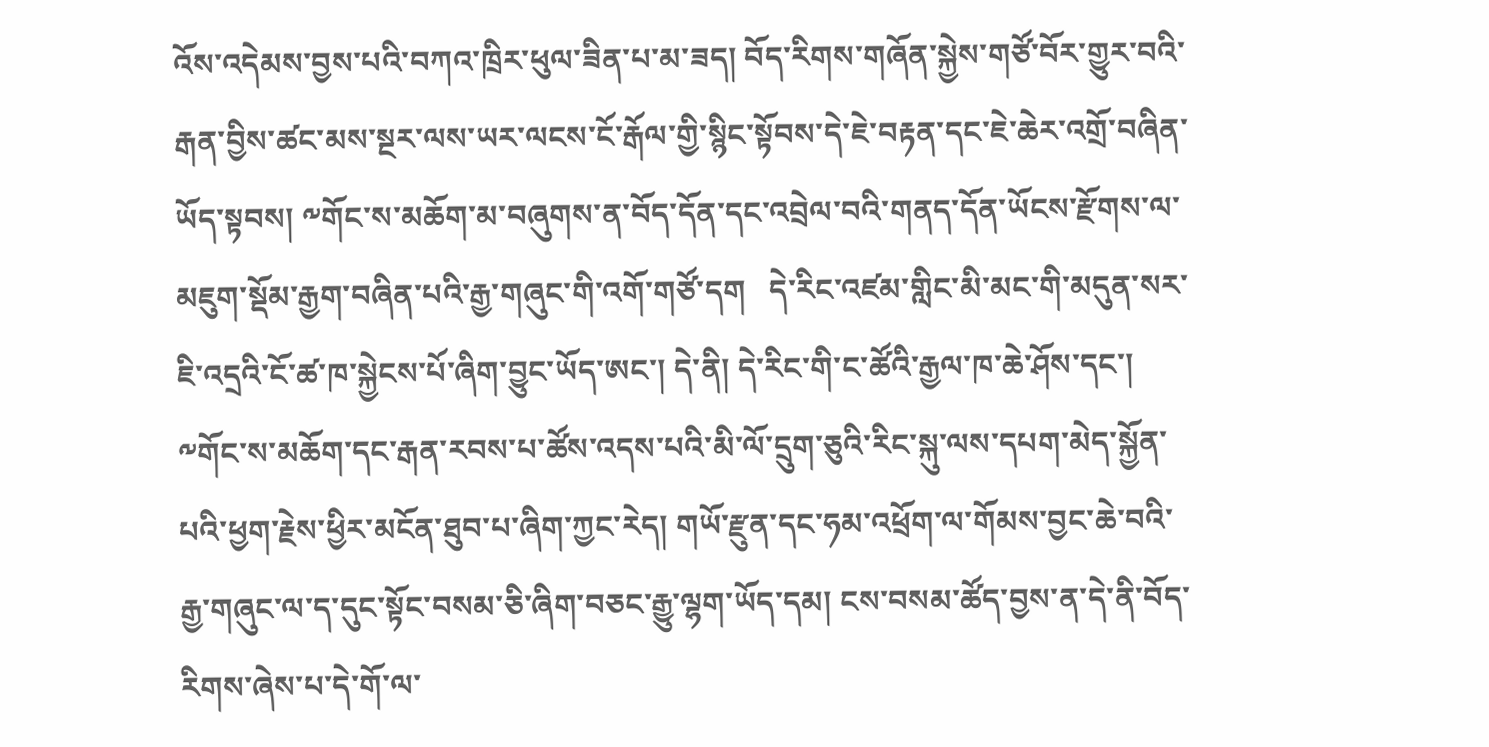འོས་འདེམས་བྱས་པའི་བཀའ་ཁྲིར་ཕུལ་ཟིན་པ་མ་ཟད། བོད་རིགས་གཞོན་སྐྱེས་གཙོ་བོར་གྱུར་བའི་རྒན་བྱིས་ཚང་མས་སྔར་ལས་ཡར་ལངས་ངོ་རྒོལ་གྱི་སྙིང་སྟོབས་དེ་ཇེ་བརྟན་དང་ཇེ་ཆེར་འགྲོ་བཞིན་ཡོད་སྟབས། ༸གོང་ས་མཆོག་མ་བཞུགས་ན་བོད་དོན་དང་འབྲེལ་བའི་གནད་དོན་ཡོངས་རྫོགས་ལ་མཇུག་སྡོམ་རྒྱག་བཞིན་པའི་རྒྱ་གཞུང་གི་འགོ་གཙོ་དག   དེ་རིང་འཛམ་གླིང་མི་མང་གི་མདུན་སར་ཇི་འདྲའི་ངོ་ཚ་ཁ་སྐྱེངས་པོ་ཞིག་བྱུང་ཡོད་ཨང་། དེ་ནི། དེ་རིང་གི་ང་ཚོའི་རྒྱལ་ཁ་ཆེ་ཤོས་དང་། ༸གོང་ས་མཆོག་དང་རྒན་རབས་པ་ཚོས་འདས་པའི་མི་ལོ་དྲུག་ཅུའི་རིང་སྐུ་ལས་དཔག་མེད་སྐྱོན་པའི་ཕྱག་རྗེས་ཕྱིར་མངོན་ཐུབ་པ་ཞིག་ཀྱང་རེད། གཡོ་རྫུན་དང་ཧམ་འཕྲོག་ལ་གོམས་བྱང་ཆེ་བའི་རྒྱ་གཞུང་ལ་ད་དུང་སྟོང་བསམ་ཅི་ཞིག་བཅང་རྒྱུ་ལྷག་ཡོད་དམ། ངས་བསམ་ཚོད་བྱས་ན་དེ་ནི་བོད་རིགས་ཞེས་པ་དེ་གོ་ལ་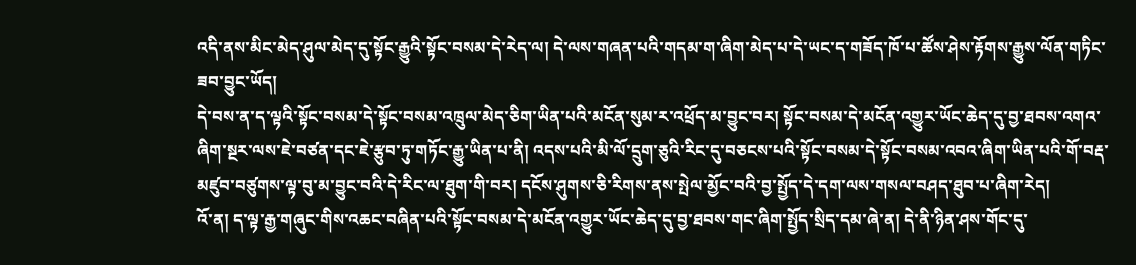འདི་ནས་མིང་མེད་ཤུལ་མེད་དུ་སྟོང་རྒྱུའི་སྟོང་བསམ་དེ་རེད་ལ། དེ་ལས་གཞན་པའི་གདམ་ག་ཞིག་མེད་པ་དེ་ཡང་ད་གཟོད་ཁོ་པ་ཚོས་ཤེས་རྟོགས་རྒྱུས་ལོན་གཏིང་ཟབ་བྱུང་ཡོད།
དེ་བས་ན་ད་ལྟའི་སྟོང་བསམ་དེ་སྟོང་བསམ་འཁྲུལ་མེད་ཅིག་ཡིན་པའི་མངོན་སུམ་ར་འཕྲོད་མ་བྱུང་བར། སྟོང་བསམ་དེ་མངོན་འགྱུར་ཡོང་ཆེད་དུ་བྱ་ཐབས་འགའ་ཞིག་སྔར་ལས་ཇེ་བཙན་དང་ཇེ་རྩུབ་ཏུ་གཏོང་རྒྱུ་ཡིན་པ་ནི། འདས་པའི་མི་ལོ་དྲུག་ཅུའི་རིང་དུ་བཅངས་པའི་སྟོང་བསམ་དེ་སྟོང་བསམ་འབའ་ཞིག་ཡིན་པའི་གོ་བརྡ་མཛུབ་བཙུགས་ལྟ་བུ་མ་བྱུང་བའི་དེ་རིང་ལ་ཐུག་གི་བར། དངོས་ཤུགས་ཅི་རིགས་ནས་སྤེལ་མྱོང་བའི་བྱ་སྤྱོད་དེ་དག་ལས་གསལ་བཤད་ཐུབ་པ་ཞིག་རེད།
འོ་ན། ད་ལྟ་རྒྱ་གཞུང་གིས་འཆང་བཞིན་པའི་སྟོང་བསམ་དེ་མངོན་འགྱུར་ཡོང་ཆེད་དུ་བྱ་ཐབས་གང་ཞིག་སྤྱོད་སྲིད་དམ་ཞེ་ན། དེ་ནི་ཉིན་ཤས་གོང་དུ་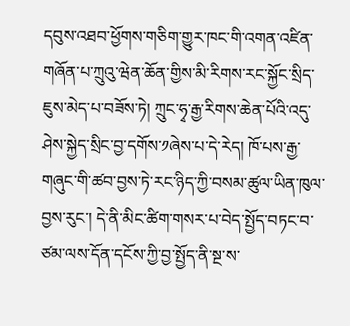དབུས་འཐབ་ཕྱོགས་གཅིག་གྱུར་ཁང་གི་འགན་འཛིན་གཞོན་པ་ཀྲུའུ་ཝེན་ཆོན་གྱིས་མི་རིགས་རང་སྐྱོང་སྲིད་ཇུས་མེད་པ་བཟོས་ཏེ། ཀྲུང་ཧྭ་རྒྱ་རིགས་ཆེན་པོའི་འདུ་ཤེས་སྐྱེད་སྲིང་བྱ་དགོས་༡ཞེས་པ་དེ་རེད། ཁོ་པས་རྒྱ་གཞུང་གི་ཚབ་བྱས་ཏེ་རང་ཉིད་ཀྱི་བསམ་ཚུལ་ཡིན་ཁུལ་བྱས་རུང་། དེ་ནི་མིང་ཚིག་གསར་པ་བེད་སྤྱོད་བཏང་བ་ཙམ་ལས་དོན་དངོས་ཀྱི་བྱ་སྤྱོད་ནི་སྔ་ས་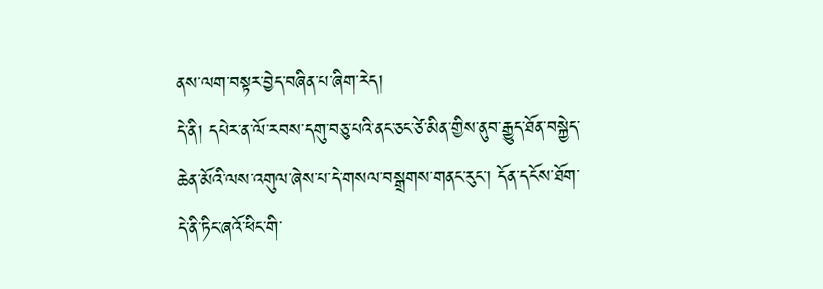ནས་ལག་བསྟར་བྱེད་བཞིན་པ་ཞིག་རེད།
དེ་ནི། དཔེར་ན་ལོ་རབས་དགུ་བཅུ་པའི་ནང་ཅང་ཙེ་མིན་གྱིས་ནུབ་རྒྱུད་ཐོན་བསྐྱེད་ཆེན་མོའི་ལས་འགུལ་ཞེས་པ་དེ་གསལ་བསྒྲགས་གནང་རུང་། དོན་དངོས་ཐོག་དེ་ནི་ཏིང་ཞའོ་ཕིང་གི་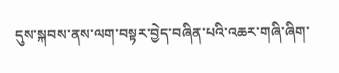དུས་སྐབས་ནས་ལག་བསྟར་བྱེད་བཞིན་པའི་འཆར་གཞི་ཞིག་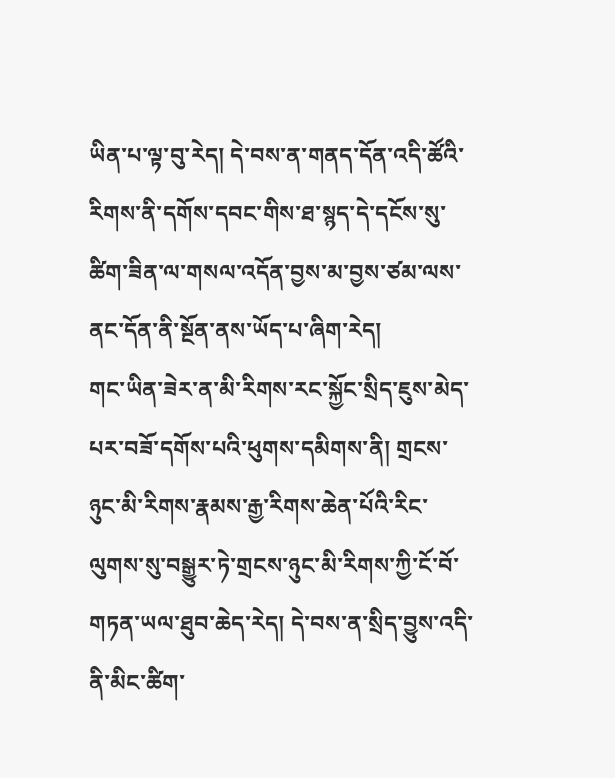ཡིན་པ་ལྟ་བུ་རེད། དེ་བས་ན་གནད་དོན་འདི་ཚོའི་རིགས་ནི་དགོས་དབང་གིས་ཐ་སྙད་དེ་དངོས་སུ་ཚིག་ཟིན་ལ་གསལ་འདོན་བྱས་མ་བྱས་ཙམ་ལས་ནང་དོན་ནི་སྔོན་ནས་ཡོད་པ་ཞིག་རེད།
གང་ཡིན་ཟེར་ན་མི་རིགས་རང་སྐྱོང་སྲིད་ཇུས་མེད་པར་བཟོ་དགོས་པའི་ཕུགས་དམིགས་ནི། གྲངས་ཉུང་མི་རིགས་རྣམས་རྒྱ་རིགས་ཆེན་པོའི་རིང་ལུགས་སུ་བསྒྱུར་ཏེ་གྲངས་ཉུང་མི་རིགས་ཀྱི་ངོ་བོ་གཏན་ཡལ་ཐུབ་ཆེད་རེད། དེ་བས་ན་སྲིད་བྱུས་འདི་ནི་མིང་ཚིག་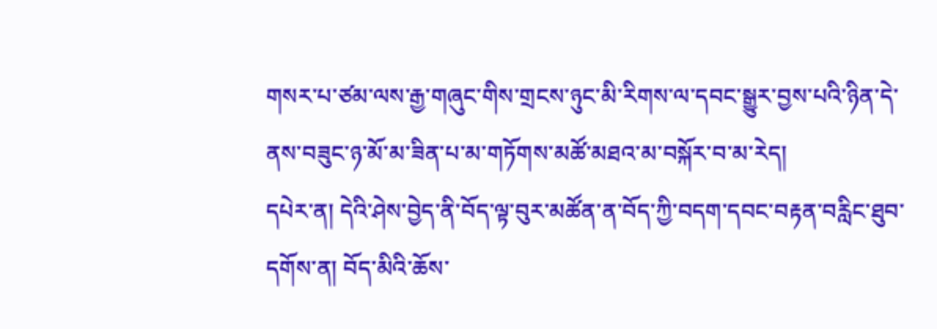གསར་པ་ཙམ་ལས་རྒྱ་གཞུང་གིས་གྲངས་ཉུང་མི་རིགས་ལ་དབང་སྒྱུར་བྱས་པའི་ཉིན་དེ་ནས་བཟུང་ཉ་མོ་མ་ཟིན་པ་མ་གཏོགས་མཚོ་མཐའ་མ་བསྐོར་བ་མ་རེད།
དཔེར་ན། དེའི་ཤེས་བྱེད་ནི་བོད་ལྟ་བུར་མཚོན་ན་བོད་ཀྱི་བདག་དབང་བརྟན་བརླིང་ཐུབ་དགོས་ན། བོད་མིའི་ཆོས་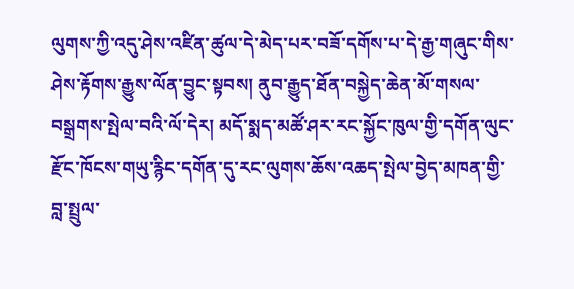ལུགས་ཀྱི་འདུ་ཤེས་འཛིན་ཚུལ་དེ་མེད་པར་བཟོ་དགོས་པ་དེ་རྒྱ་གཞུང་གིས་ཤེས་རྟོགས་རྒྱུས་ལོན་བྱུང་སྟབས། ནུབ་རྒྱུད་ཐོན་བསྐྱེད་ཆེན་མོ་གསལ་བསྒྲགས་སྤེལ་བའི་ལོ་དེར། མདོ་སྨད་མཚོ་ཤར་རང་སྐྱོང་ཁུལ་གྱི་དགོན་ལུང་རྫོང་ཁོངས་གཡུ་རྙིང་དགོན་དུ་རང་ལུགས་ཆོས་འཆད་སྤེལ་བྱེད་མཁན་གྱི་བླ་སྤྲུལ་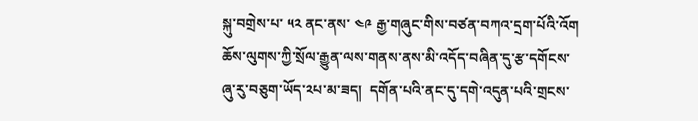སྐུ་བགྲེས་པ་ ༥༢ ནང་ནས་ ༤༩ རྒྱ་གཞུང་གིས་བཙན་བཀའ་དྲག་པོའི་འོག ཆོས་ལུགས་ཀྱི་སྲོལ་རྒྱུན་ལས་གནས་ནས་མི་འདོད་བཞིན་དུ་རྩ་དགོངས་ཞུ་རུ་བཅུག་ཡོད་༢པ་མ་ཟད།  དགོན་པའི་ནང་དུ་དགེ་འདུན་པའི་གྲངས་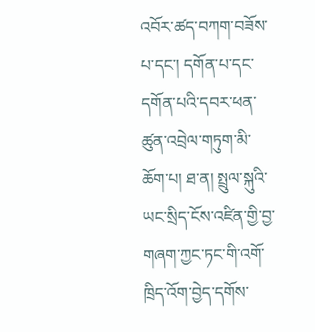འབོར་ཚད་བཀག་བཟོས་པ་དང་། དགོན་པ་དང་དགོན་པའི་དབར་ཕན་ཚུན་འབྲེལ་གཏུག་མི་ཆོག་པ། ཐ་ན། སྤྲུལ་སྐུའི་ཡང་སྲིད་ངོས་འཛིན་གྱི་བྱ་གཞག་ཀྱང་ཏང་གི་འགོ་ཁྲིད་འོག་བྱེད་དགོས་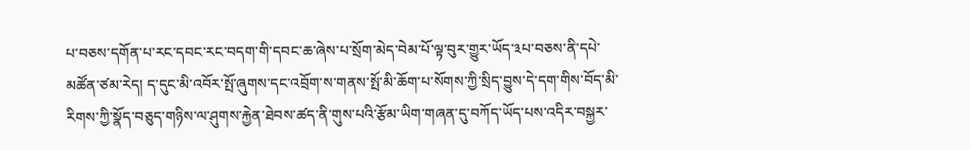པ་བཅས་དགོན་པ་རང་དབང་རང་བདག་གི་དབང་ཆ་ཞེས་པ་སྲོག་མེད་བེམ་པོ་ལྟ་བུར་གྱུར་ཡོད་༣པ་བཅས་ནི་དཔེ་མཚོན་ཙམ་རེད། ད་དུང་མི་འབོར་སྤོ་ཞུགས་དང་འབྲོག་ས་གནས་སྤོ་མི་ཆོག་པ་སོགས་ཀྱི་སྲིད་བྱུས་དེ་དག་གིས་བོད་མི་རིགས་ཀྱི་སྣོད་བཅུད་གཉིས་ལ་ཤུགས་རྐྱེན་ཐེབས་ཚད་ནི་གུས་པའི་རྩོམ་ཡིག་གཞན་དུ་བཀོད་ཡོད་པས་འདིར་བསྐྱར་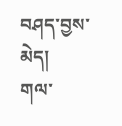བཤད་བྱས་མེད།
གལ་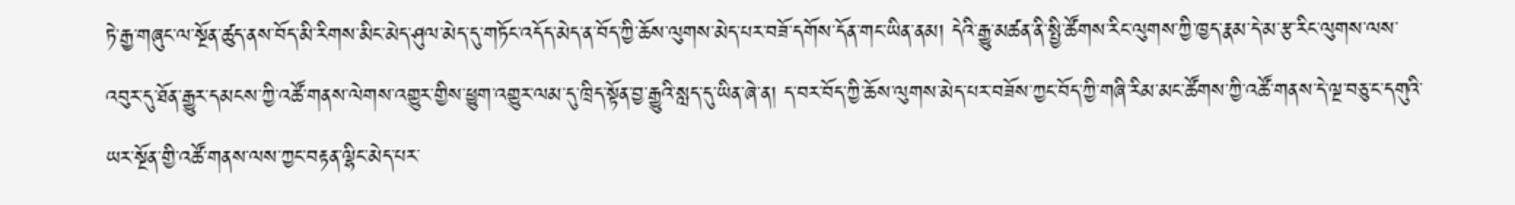ཏེ་རྒྱ་གཞུང་ལ་སྔོན་ཚུད་ནས་བོད་མི་རིགས་མིང་མེད་ཤུལ་མེད་དུ་གཏོང་འདོད་མེད་ན་བོད་ཀྱི་ཆོས་ལུགས་མེད་པར་བཟོ་དགོས་དོན་གང་ཡིན་ནམ། དེའི་རྒྱུ་མཚན་ནི་སྤྱི་ཚོགས་རིང་ལུགས་ཀྱི་ཁྱད་རྣམ་དེ་མ་རྩ་རིང་ལུགས་ལས་འབུར་དུ་ཐོན་རྒྱུར་དམངས་ཀྱི་འཚོ་གནས་ལེགས་འགྱུར་གྱིས་ཕྱུག་འགྱུར་ལམ་དུ་ཁྲིད་སྟོན་བྱ་རྒྱུའི་སླད་དུ་ཡིན་ཞེ་ན། ད་བར་བོད་ཀྱི་ཆོས་ལུགས་མེད་པར་བཟོས་ཀྱང་བོད་ཀྱི་གཞི་རིམ་མང་ཚོགས་ཀྱི་འཚོ་གནས་དེ་ལྔ་བཅུ་ང་དགུའི་ཡར་སྔོན་གྱི་འཚོ་གནས་ལས་ཀྱང་བརྟན་ལྷིང་མེད་པར་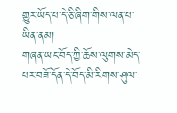གྱུར་ཡོད་པ་དེ་ཅི་ཞིག་གིས་ལན་པ་ཡིན་ནམ།
གཞན་ཡང་བོད་ཀྱི་ཆོས་ལུགས་མེད་པར་བཟོ་དོན་དེ་བོད་མི་རིགས་ཤུལ་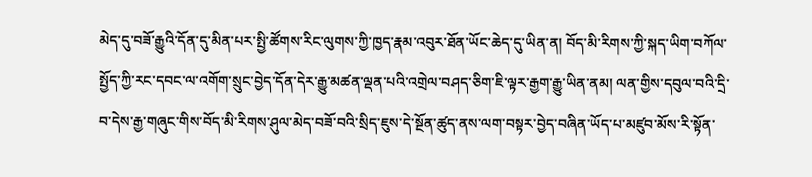མེད་དུ་བཟོ་རྒྱུའི་དོན་དུ་མིན་པར་སྤྱི་ཚོགས་རིང་ལུགས་ཀྱི་ཁྱད་རྣམ་འབུར་ཐོན་ཡོང་ཆེད་དུ་ཡིན་ན། བོད་མི་རིགས་ཀྱི་སྐད་ཡིག་བཀོལ་སྤྱོད་ཀྱི་རང་དབང་ལ་འགོག་སྲུང་བྱེད་དོན་དེར་རྒྱུ་མཚན་ལྡན་པའི་འགྲེལ་བཤད་ཅིག་ཇི་ལྟར་རྒྱག་རྒྱུ་ཡིན་ནམ། ལན་གྱིས་དབུལ་བའི་དྲི་བ་དེས་རྒྱ་གཞུང་གིས་བོད་མི་རིགས་ཤུལ་མེད་བཟོ་བའི་སྲིད་ཇུས་དེ་སྔོན་ཚུད་ནས་ལག་བསྟར་བྱེད་བཞིན་ཡོད་པ་མཛུབ་མོས་རི་སྟོན་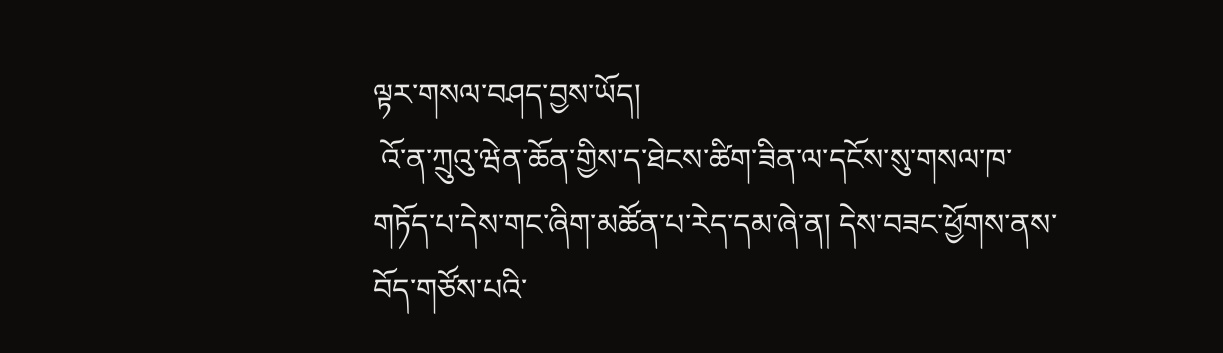ལྟར་གསལ་བཤད་བྱས་ཡོད།
 འོ་ན་ཀྲུའུ་ཝེན་ཆོན་གྱིས་ད་ཐེངས་ཚིག་ཟིན་ལ་དངོས་སུ་གསལ་ཁ་གཏོད་པ་དེས་གང་ཞིག་མཚོན་པ་རེད་དམ་ཞེ་ན། དེས་བཟང་ཕྱོགས་ནས་བོད་གཙོས་པའི་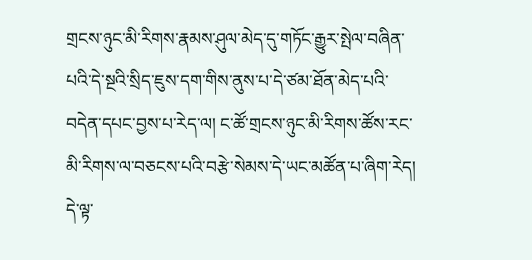གྲངས་ཉུང་མི་རིགས་རྣམས་ཤུལ་མེད་དུ་གཏོང་རྒྱུར་སྤེལ་བཞིན་པའི་དེ་སྔའི་སྲིད་ཇུས་དག་གིས་ནུས་པ་དེ་ཙམ་ཐོན་མེད་པའི་བདེན་དཔང་བྱས་པ་རེད་ལ། ང་ཚོ་གྲངས་ཉུང་མི་རིགས་ཚོས་རང་མི་རིགས་ལ་བཅངས་པའི་བརྩེ་སེམས་དེ་ཡང་མཚོན་པ་ཞིག་རེད། དེ་ལྟ་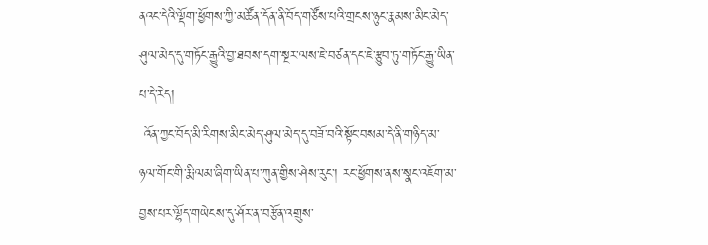ནའང་དེའི་ལྡོག་ཕྱོགས་ཀྱི་མཚོན་དོན་ནི་བོད་གཙོས་པའི་གྲངས་ཉུང་རྣམས་མིང་མེད་ཤུལ་མེད་དུ་གཏོང་རྒྱུའི་བྱ་ཐབས་དག་སྔར་ལས་ཇེ་བཙན་དང་ཇེ་རྩུབ་ཏུ་གཏོང་རྒྱུ་ཡིན་པ་དེ་རེད།
 འོན་ཀྱང་བོད་མི་རིགས་མིང་མེད་ཤུལ་མེད་དུ་བཟོ་བའི་སྟོང་བསམ་དེ་ནི་གཉིད་མ་ཉལ་གོང་གི་རྨི་ལམ་ཞིག་ཡིན་པ་ཀུན་གྱིས་ཤེས་རུང་། རང་ཕྱོགས་ནས་སྣང་འཇོག་མ་བྱས་པར་ལྷོད་གཡེངས་དུ་ཤོར་ན་བརྩོན་འགྲུས་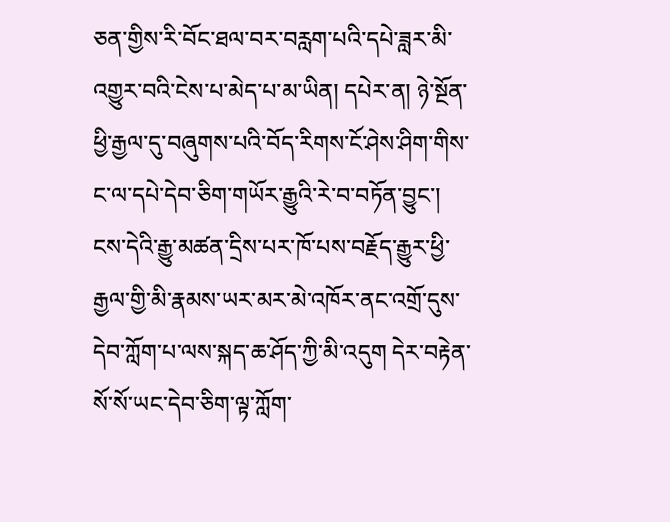ཅན་གྱིས་རི་བོང་ཐལ་བར་བརླག་པའི་དཔེ་ཟླར་མི་འགྱུར་བའི་ངེས་པ་མེད་པ་མ་ཡིན། དཔེར་ན། ཉེ་སྔོན་ཕྱི་རྒྱལ་དུ་བཞུགས་པའི་བོད་རིགས་ངོ་ཤེས་ཤིག་གིས་ང་ལ་དཔེ་དེབ་ཅིག་གཡོར་རྒྱུའི་རེ་བ་བཏོན་བྱུང་། ངས་དེའི་རྒྱུ་མཚན་དྲིས་པར་ཁོ་པས་བརྗོད་རྒྱུར་ཕྱི་རྒྱལ་གྱི་མི་རྣམས་ཡར་མར་མེ་འཁོར་ནང་འགྲོ་དུས་དེབ་ཀློག་པ་ལས་སྐད་ཆ་ཤོད་ཀྱི་མི་འདུག དེར་བརྟེན་སོ་སོ་ཡང་དེབ་ཅིག་ལྟ་ཀློག་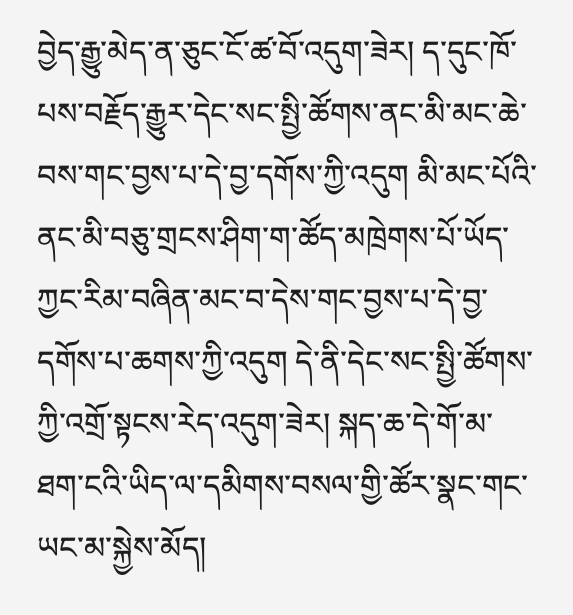བྱེད་རྒྱུ་མེད་ན་ཅུང་ངོ་ཚ་བོ་འདུག་ཟེར། ད་དུང་ཁོ་པས་བརྗོད་རྒྱུར་དེང་སང་སྤྱི་ཚོགས་ནང་མི་མང་ཆེ་བས་གང་བྱས་པ་དེ་བྱ་དགོས་ཀྱི་འདུག མི་མང་པོའི་ནང་མི་བཅུ་གྲངས་ཤིག་ག་ཚོད་མཁྲེགས་པོ་ཡོད་ཀྱང་རིམ་བཞིན་མང་བ་དེས་གང་བྱས་པ་དེ་བྱ་དགོས་པ་ཆགས་ཀྱི་འདུག དེ་ནི་དེང་སང་སྤྱི་ཚོགས་ཀྱི་འགྲོ་སྟངས་རེད་འདུག་ཟེར། སྐད་ཆ་དེ་གོ་མ་ཐག་ངའི་ཡིད་ལ་དམིགས་བསལ་གྱི་ཚོར་སྣང་གང་ཡང་མ་སྐྱེས་མོད།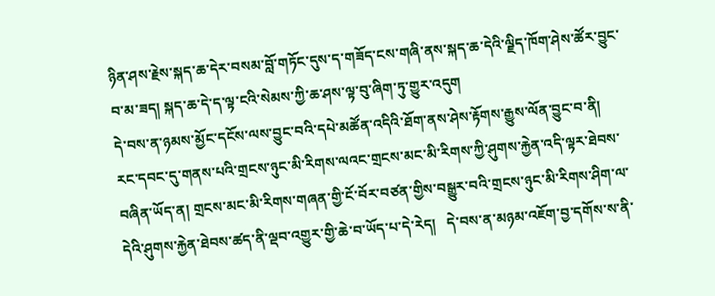ཉིན་ཤས་རྗེས་སྐད་ཆ་དེར་བསམ་བློ་གཏོང་དུས་ད་གཟོད་ངས་གཞི་ནས་སྐད་ཆ་དེའི་ལྗིད་ཁོག་ཤེས་ཚོར་བྱུང་བ་མ་ཟད། སྐད་ཆ་དེ་ད་ལྟ་ངའི་སེམས་ཀྱི་ཆ་ཤས་ལྟ་བུ་ཞིག་ཏུ་གྱུར་འདུག
དེ་བས་ན་ཉམས་མྱོང་དངོས་ལས་བྱུང་བའི་དཔེ་མཚོན་འདིའི་ཐོག་ནས་ཤེས་རྟོགས་རྒྱུས་ལོན་བྱུང་བ་ནི། རང་དབང་དུ་གནས་པའི་གྲངས་ཉུང་མི་རིགས་ལའང་གྲངས་མང་མི་རིགས་ཀྱི་ཤུགས་རྐྱེན་འདི་ལྟར་ཐེབས་བཞིན་ཡོད་ན། གྲངས་མང་མི་རིགས་གཞན་གྱི་ངོ་བོར་བཙན་གྱིས་བསྒྱུར་བའི་གྲངས་ཉུང་མི་རིགས་ཤིག་ལ་དེའི་ཤུགས་རྐྱེན་ཐེབས་ཚད་ནི་ལྡབ་འགྱུར་གྱི་ཆེ་བ་ཡོད་པ་དེ་རེད།   དེ་བས་ན་མཉམ་འཇོག་བྱ་དགོས་ས་ནི་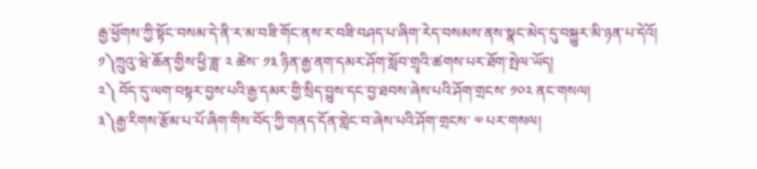རྒྱ་ཕྱོགས་ཀྱི་སྟོང་བསམ་དེ་ནི་ར་མ་བཟི་གོང་ནས་ར་བཟི་བཤད་པ་ཞིག་རེད་བསམས་ནས་སྣང་མེད་དུ་བསྐྱུར་མི་ཉན་པ་དེའོ།
༡༽ཀྲུའུ་ཝེ་ཆོན་གྱིས་ཕྱི་ཟླ་ ༢ ཚེས་ ༡༣ ཉིན་རྒྱ་ནག་དམར་ཤོག་སློབ་གྲྭའི་ཚགས་པར་ཐོག་སྤེལ་ཡོད།
༢༽ བོད་དུ་ལག་བསྟར་བྱས་པའི་རྒྱ་དམར་གྱི་སྲིད་བྱུས་དང་བྱ་ཐབས་ཞེས་པའི་ཤོག་གྲངས་ ༡༠༢ ནང་གསལ།
༣༽རྒྱ་རིགས་རྩོམ་པ་པོ་ཞིག་གིས་བོད་ཀྱི་གནད་དོན་གླེང་བ་ཞེས་པའི་ཤོག་གྲངས་ ༧ པར་གསལ།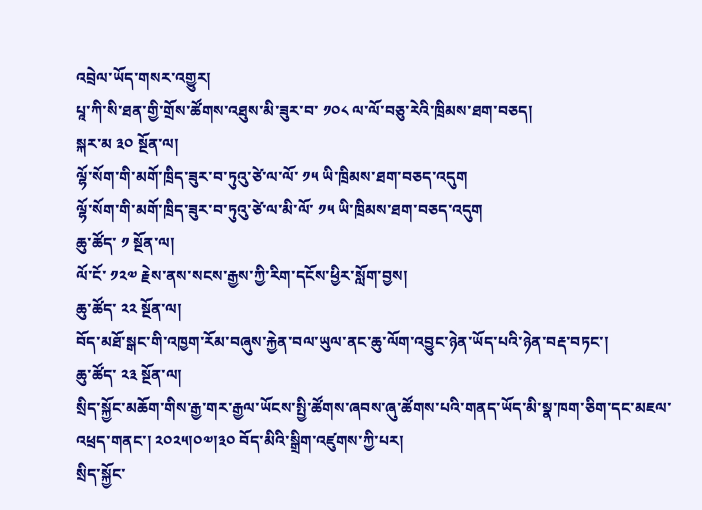འབྲེལ་ཡོད་གསར་འགྱུར།
པཱ་ཀི་སི་ཐན་གྱི་གྲོས་ཚོགས་འཐུས་མི་ཟུར་བ་ ༡༠༨ ལ་ལོ་བཅུ་རེའི་ཁྲིམས་ཐག་བཅད།
སྐར་མ ༣༠ སྔོན་ལ།
ལྷོ་སོག་གི་མགོ་ཁྲིད་ཟུར་བ་ཏུའུ་ཙེ་ལ་ལོ་ ༡༥ ཡི་ཁྲིམས་ཐག་བཅད་འདུག
ལྷོ་སོག་གི་མགོ་ཁྲིད་ཟུར་བ་ཏུའུ་ཙེ་ལ་མི་ལོ་ ༡༥ ཡི་ཁྲིམས་ཐག་བཅད་འདུག
ཆུ་ཚོད་ ༡ སྔོན་ལ།
ལོ་ངོ་ ༡༢༧ རྗེས་ནས་སངས་རྒྱས་ཀྱི་རིག་དངོས་ཕྱིར་སློག་བྱས།
ཆུ་ཚོད་ ༢༢ སྔོན་ལ།
བོད་མཐོ་སྒང་གི་འཁྱག་རོམ་བཞུས་རྐྱེན་བལ་ཡུལ་ནང་ཆུ་ལོག་འབྱུང་ཉེན་ཡོད་པའི་ཉེན་བརྡ་བཏང་།
ཆུ་ཚོད་ ༢༣ སྔོན་ལ།
སྲིད་སྐྱོང་མཆོག་གིས་རྒྱ་གར་རྒྱལ་ཡོངས་སྤྱི་ཚོགས་ཞབས་ཞུ་ཚོགས་པའི་གནད་ཡོད་མི་སྣ་ཁག་ཅིག་དང་མཇལ་འཕྲད་གནང་། ༢༠༢༥།༠༧།༣༠ བོད་མིའི་སྒྲིག་འཛུགས་ཀྱི་པར།
སྲིད་སྐྱོང་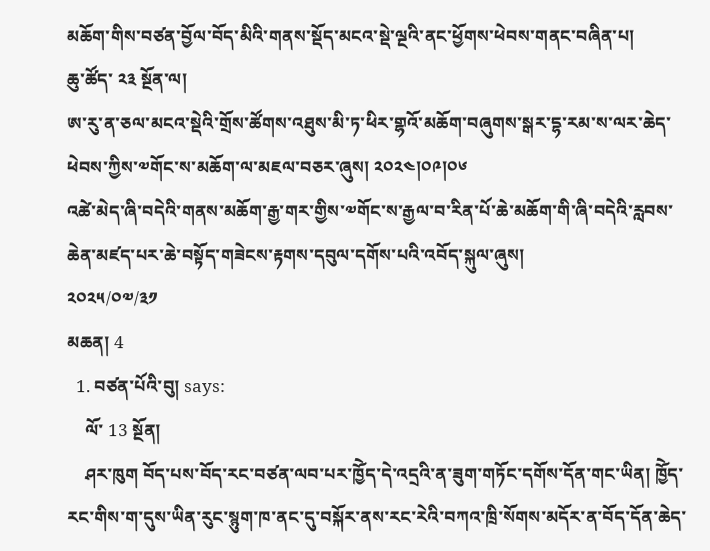མཆོག་གིས་བཙན་བྱོལ་བོད་མིའི་གནས་སྡོད་མངའ་སྡེ་ལྔའི་ནང་ཕྱོགས་ཕེབས་གནང་བཞིན་པ།
ཆུ་ཚོད་ ༢༣ སྔོན་ལ།
ཨ་རུ་ན་ཅལ་མངའ་སྡེའི་གྲོས་ཚོགས་འཐུས་མི་ཏ་ཕིར་གྷའོ་མཆོག་བཞུགས་སྒར་དྷ་རམ་ས་ལར་ཆེད་ཕེབས་ཀྱིས་༧གོང་ས་མཆོག་ལ་མཇལ་བཅར་ཞུས། ༢༠༢༤།༠༩།༠༦
འཚེ་མེད་ཞི་བདེའི་གནས་མཆོག་རྒྱ་གར་གྱིས་༧གོང་ས་རྒྱལ་བ་རིན་པོ་ཆེ་མཆོག་གི་ཞི་བདེའི་རླབས་ཆེན་མཛད་པར་ཆེ་བསྟོད་གཟེངས་རྟགས་དབུལ་དགོས་པའི་འབོད་སྐུལ་ཞུས།
༢༠༢༥/༠༧/༣༡
མཆན། 4
  1. བཙན་པོའི་བུ། says:
    ལོ་ 13 སྔོན།
    ཤར་ཁུག བོད་པས་བོད་རང་བཙན་ལབ་པར་ཁྱོེད་དེ་འདྲའི་ན་ཟུག་གཏོང་དགོས་དོན་གང་ཡིན། ཁྱོེད་རང་གིས་ག་དུས་ཡིན་རུང་སྙུག་ཁ་ནང་དུ་བསྐོར་ནས་རང་རེའི་བཀའ་ཁྲི་སོགས་མདོར་ན་བོད་དོན་ཆེད་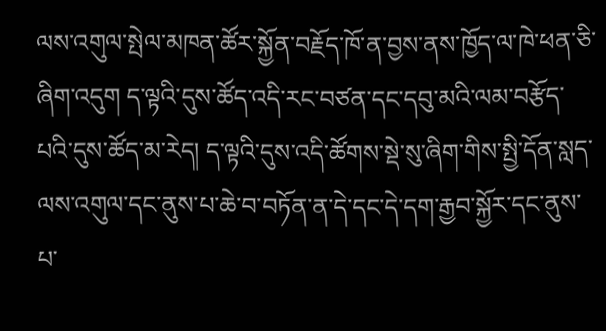ལས་འགུལ་སྤེལ་མཁན་ཚོར་སྐྱོན་བརྗོད་ཁོ་ན་བྱས་ནས་ཁྱོད་ལ་ཁེ་ཕན་ཅི་ཞིག་འདུག ད་ལྟའི་དུས་ཚོད་འདི་རང་བཙན་དང་དབུ་མའི་ལམ་བརྩོད་པའི་དུས་ཚོད་མ་རེད། ད་ལྟའི་དུས་འདི་ཚོགས་སྡེ་སུ་ཞིག་གིས་སྤྱི་དོན་སླད་ལས་འགུལ་དང་ནུས་པ་ཆེ་བ་བཏོན་ན་དེ་དང་དེ་དག་རྒྱབ་སྐྱོར་དང་ནུས་པ་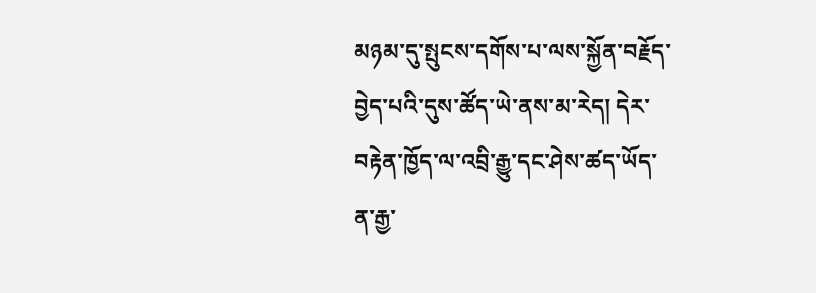མཉམ་དུ་སྤུངས་དགོས་པ་ལས་སྐྱོན་བརྗོད་བྱེད་པའི་དུས་ཚོད་ཡེ་ནས་མ་རེད། དེར་བརྟེན་ཁྱོད་ལ་འབྲི་རྒྱུ་དང་ཤེས་ཚད་ཡོད་ན་རྒྱ་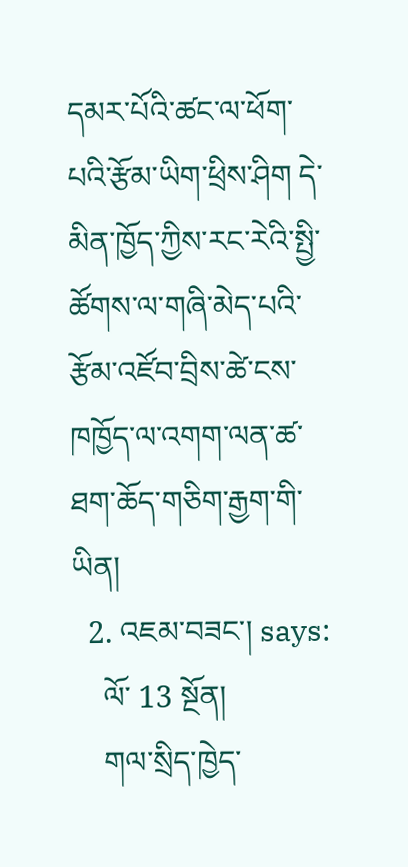དམར་པོའི་ཚང་ལ་ཕོག་པའི་རྩོམ་ཡིག་ཕྲིས་ཤིག དེ་མིན་ཁྱོད་ཀྱིས་རང་རེའི་སྤྱི་ཚོགས་ལ་གཞི་མེད་པའི་རྩོམ་འཛོབ་བྲིས་ཚེ་ངས་ཁཁྱོད་ལ་འགག་ལན་ཚ་ཐག་ཆོད་གཅིག་རྒྱག་གི་ཡིན།
  2. འཇམ་བཟང་། says:
    ལོ་ 13 སྔོན།
    གལ་སྲིད་ཁྱེད་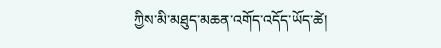ཀྱིས་མི་མཐུད་མཆན་འགོད་འདོད་ཡོད་ཚེ།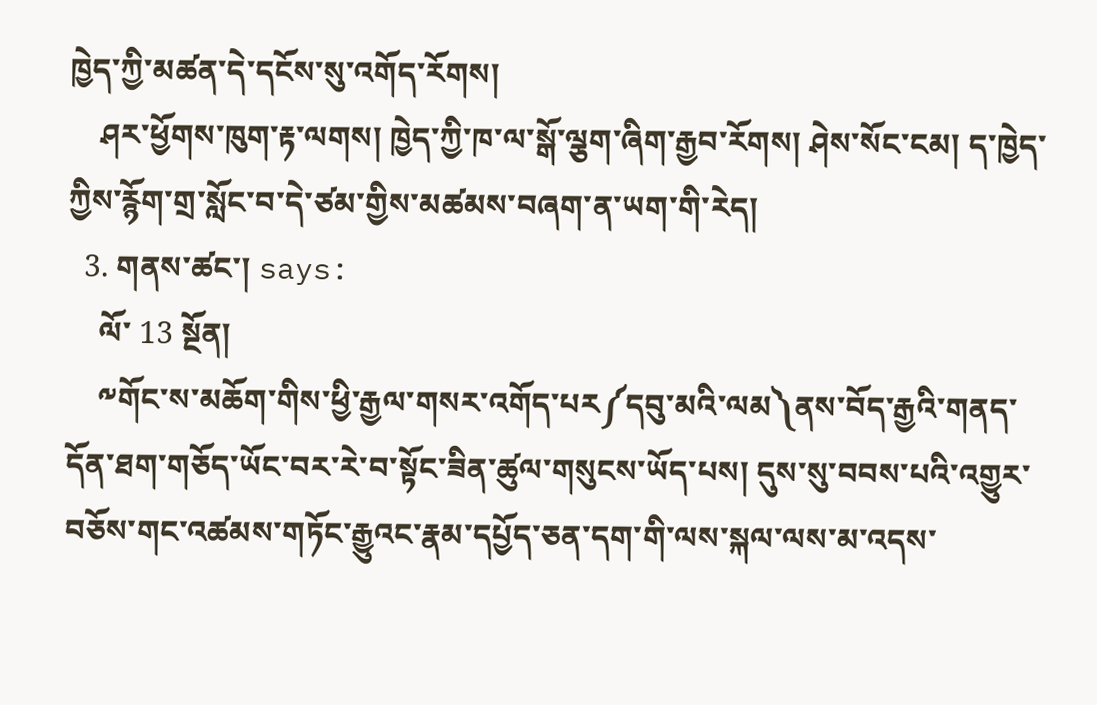ཁྱེད་ཀྱི་མཚན་དེ་དངོས་སུ་འགོད་རོགས།
    ཤར་ཕྱོགས་ཁུག་རྟ་ལགས། ཁྱེད་ཀྱི་ཁ་ལ་སྒོ་ལྕག་ཞིག་རྒྱབ་རོགས། ཤེས་སོང་ངམ། ད་ཁྱེད་ཀྱིས་རྙོག་གྲ་སློང་བ་དེ་ཙམ་གྱིས་མཚམས་བཞག་ན་ཡག་གི་རེད།
  3. གནས་ཚང་། says:
    ལོ་ 13 སྔོན།
    ༸གོང་ས་མཆོག་གིས་ཕྱི་རྒྱལ་གསར་འགོད་པར༼དབུ་མའི་ལམ༽ནས་བོད་རྒྱའི་གནད་དོན་ཐག་གཅོད་ཡོང་བར་རེ་བ་སྟོང་ཟིན་ཚུལ་གསུངས་ཡོད་པས། དུས་སུ་བབས་པའི་འགྱུར་བཅོས་གང་འཚམས་གཏོང་རྒྱུའང་རྣམ་དཔྱོད་ཅན་དག་གི་ལས་སྐལ་ལས་མ་འདས་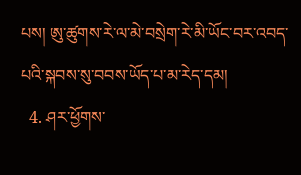པས། ཨུ་ཚུགས་རེ་ལ་མེ་བསྲེག་རེ་མི་ཡོང་བར་འབད་པའི་སྐབས་སུ་བབས་ཡོད་པ་མ་རེད་དམ།
  4. ཤར་ཕྱོགས་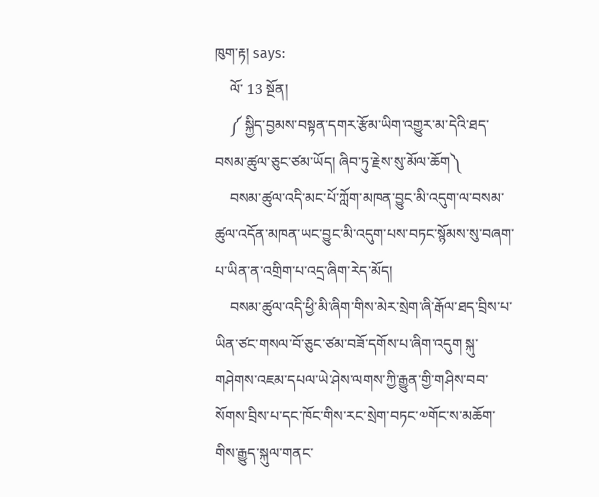ཁུག་རྟ། says:
    ལོ་ 13 སྔོན།
    ༼ སྐྱིད་བྱམས་བསྟན་དགར་རྩོམ་ཡིག་འགྱུར་མ་དེའི་ཐད་བསམ་ཚུལ་ཅུང་ཙམ་ཡོད། ཞིབ་ཏུ་རྗེས་སུ་མོལ་ཆོག༽
    བསམ་ཚུལ་འདི་མང་པོ་ཀློག་མཁན་བྱུང་མི་འདུག་ལ་བསམ་ཚུལ་འདོན་མཁན་ཡང་བྱུང་མི་འདུག་པས་བཏང་སྙོམས་སུ་བཞག་པ་ཡིན་ན་འགྲིག་པ་འདྲ་ཞིག་རེད་མོད།
    བསམ་ཚུལ་འདི་ཕྱི་མི་ཞིག་གིས་མེར་སྲེག་ཞི་རྒོལ་ཐད་བྲིས་པ་ཡིན་ཙང་གསལ་བོ་ཅུང་ཙམ་བཟོ་དགོས་པ་ཞིག་འདུག སྐུ་གཤེགས་འཇམ་དཔལ་ཡེ་ཤེས་ལགས་ཀྱི་རྒྱུན་གྱི་གཤིས་བབ་སོགས་བྲིས་པ་དང་ཁོང་གིས་རང་སྲེག་བཏང་༧གོང་ས་མཆོག་གིས་རྒྱུད་སྐུལ་གནང་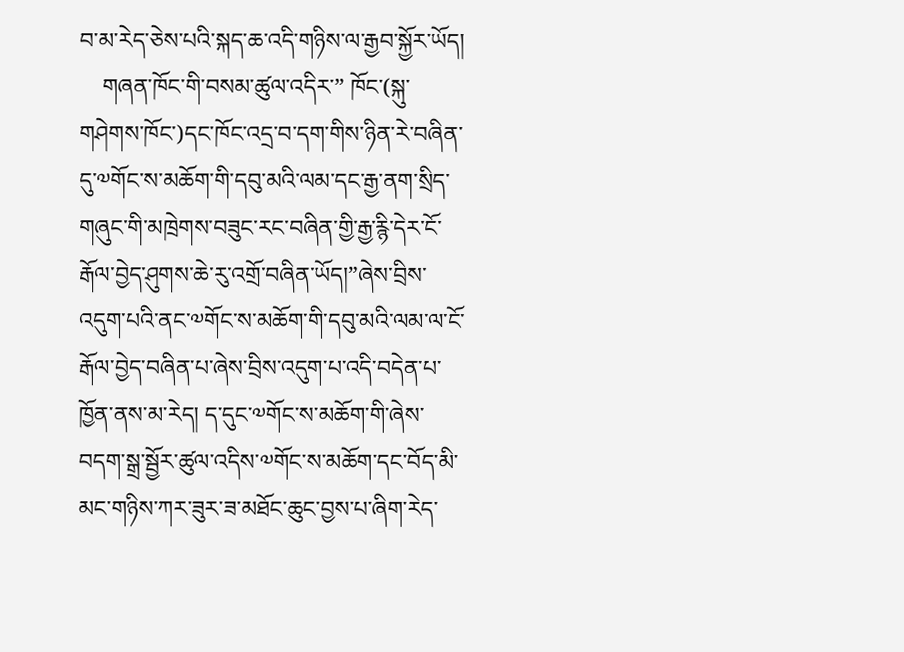བ་མ་རེད་ཅེས་པའི་སྐད་ཆ་འདི་གཉིས་ལ་རྒྱབ་སྐྱོར་ཡོད།
    གཞན་ཁོང་གི་བསམ་ཚུལ་འདིར་” ཁོང་(སྐུ་གཤེགས་ཁོང་)དང་ཁོང་འདྲ་བ་དག་གིས་ཉིན་རེ་བཞིན་དུ་༧གོང་ས་མཆོག་གི་དབུ་མའི་ལམ་དང་རྒྱ་ནག་སྲིད་གཞུང་གི་མཁྲེགས་བཟུང་རང་བཞིན་གྱི་རྒྱ་རྙི་དེར་ངོ་རྒོལ་བྱེད་ཤུགས་ཆེ་རུ་འགྲོ་བཞིན་ཡོད།”ཞེས་བྲིས་འདུག་པའི་ནང་༧གོང་ས་མཆོག་གི་དབུ་མའི་ལམ་ལ་ངོ་རྒོལ་བྱེད་བཞིན་པ་ཞེས་བྲིས་འདུག་པ་འདི་བདེན་པ་ཁྱོན་ནས་མ་རེད། ད་དུང་༧གོང་ས་མཆོག་གི་ཞེས་བདག་སྒྲ་སྦྱོར་ཚུལ་འདིས་༧གོང་ས་མཆོག་དང་བོད་མི་མང་གཉིས་ཀར་ཟུར་ཟ་མཐོང་ཆུང་བྱས་པ་ཞིག་རེད་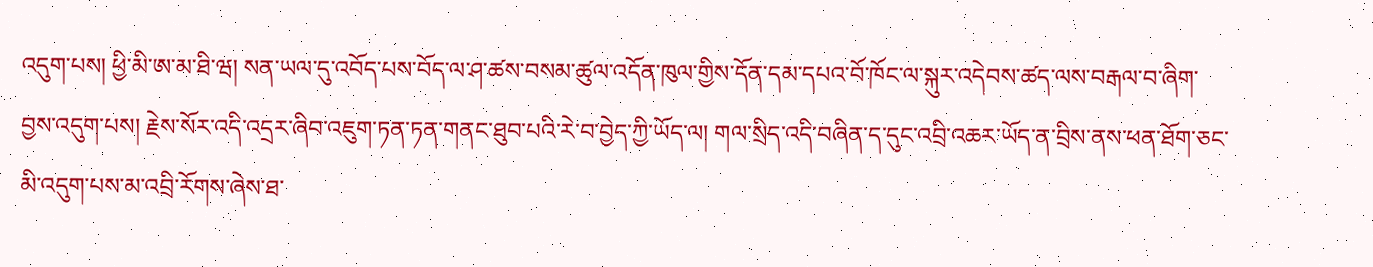འདུག་པས། ཕྱི་མི་ཨ་མ་ཐི་ཝ། སན་ཡལ་དུ་འབོད་པས་བོད་ལ་ཤ་ཚས་བསམ་ཚུལ་འདོན་ཁུལ་གྱིས་དོན་དམ་དཔའ་བོ་ཁོང་ལ་སྐུར་འདེབས་ཚད་ལས་བརྒལ་བ་ཞིག་བྱས་འདུག་པས། རྗེས་སོར་འདི་འདྲར་ཞིབ་འཇུག་ཏན་ཏན་གནང་ཐུབ་པའི་རེ་བ་བྱེད་ཀྱི་ཡོད་ལ། གལ་སྲིད་འདི་བཞིན་ད་དུང་འབྲི་འཆར་ཡོད་ན་བྲིས་ནས་ཕན་ཐོག་ཅང་མི་འདུག་པས་མ་འབྲི་རོགས་ཞེས་ཐ་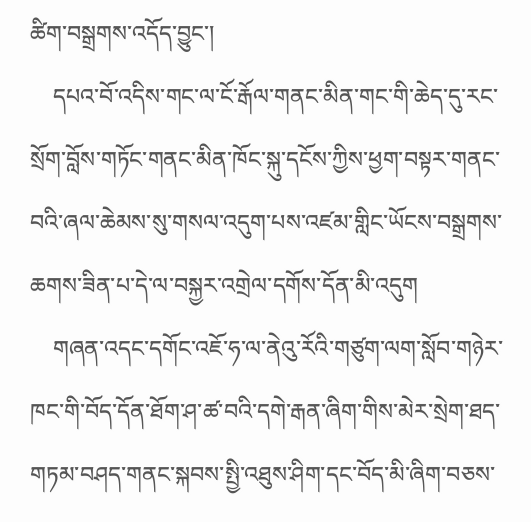ཚིག་བསྒྲགས་འདོད་བྱུང་།
    དཔའ་བོ་འདིས་གང་ལ་ངོ་རྒོལ་གནང་མིན་གང་གི་ཆེད་དུ་རང་སྲོག་བློས་གཏོང་གནང་མིན་ཁོང་སྐུ་དངོས་ཀྱིས་ཕྱག་བསྟར་གནང་བའི་ཞལ་ཆེམས་སུ་གསལ་འདུག་པས་འཛམ་གླིང་ཡོངས་བསྒྲགས་ཆགས་ཟིན་པ་དེ་ལ་བསྐྱར་འགྲེལ་དགོས་དོན་མི་འདུག
    གཞན་འདང་དགོང་འཇོ་ཧ་ལ་ནེའུ་རོའི་གཙུག་ལག་སློབ་གཉེར་ཁང་གི་བོད་དོན་ཐོག་ཤ་ཚ་བའི་དགེ་རྒན་ཞིག་གིས་མེར་སྲེག་ཐད་གཏམ་བཤད་གནང་སྐབས་སྤྱི་འཐུས་ཤིག་དང་བོད་མི་ཞིག་བཅས་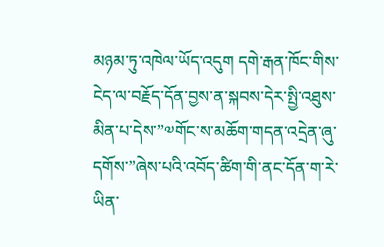མཉམ་ཏུ་འཁེལ་ཡོད་འདུག དགེ་རྒན་ཁོང་གིས་ངེད་ལ་བརྗོད་དོན་བྱས་ན་སྐབས་དེར་སྤྱི་འཐུས་མིན་པ་དེས་”༧གོང་ས་མཆོག་གདན་འདྲེན་ཞུ་དགོས་”ཞེས་པའི་འབོད་ཚིག་གི་ནང་དོན་ག་རེ་ཡིན་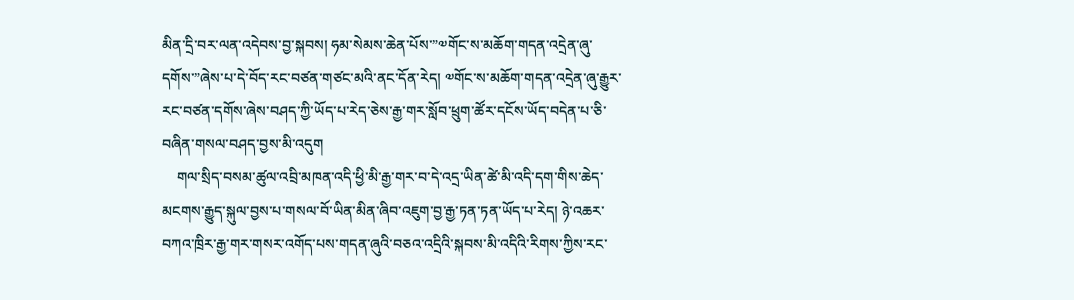མིན་དྲི་བར་ལན་འདེབས་བྱ་སྐབས། ཧམ་སེམས་ཆེན་པོས་”༧གོང་ས་མཆོག་གདན་འདྲེན་ཞུ་དགོས་”ཞེས་པ་དེ་བོད་རང་བཙན་གཙང་མའི་ནང་དོན་རེད། ༧གོང་ས་མཆོག་གདན་འདྲེན་ཞུ་རྒྱུར་རང་བཙན་དགོས་ཞེས་བཤད་ཀྱི་ཡོད་པ་རེད་ཅེས་རྒྱ་གར་སློབ་ཕྲུག་ཚོར་དངོས་ཡོད་བདེན་པ་ཅི་བཞིན་གསལ་བཤད་བྱས་མི་འདུག
    གལ་སྲིད་བསམ་ཚུལ་འབྲི་མཁན་འདི་ཕྱི་མི་རྒྱ་གར་བ་དེ་འདྲ་ཡིན་ཚེ་མི་འདི་དག་གིས་ཆེད་མངགས་རྒྱུད་སྐུལ་བྱས་པ་གསལ་བོ་ཡིན་མིན་ཞིབ་འཇུག་བྱ་རྒྱ་ཏན་ཏན་ཡོད་པ་རེད། ཉེ་འཆར་བཀའ་ཁྲིར་རྒྱ་གར་གསར་འགོད་པས་གདན་ཞུའི་བཅའ་འདྲིའི་སྐབས་མི་འདིའི་རིགས་ཀྱིས་རང་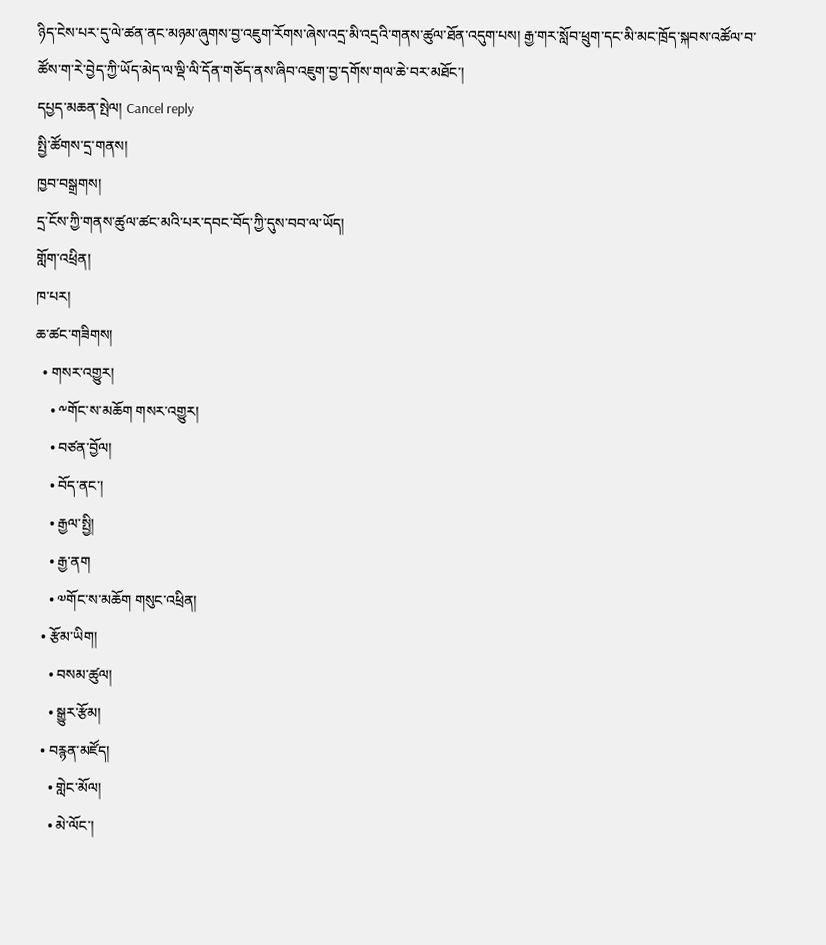ཉིད་ངེས་པར་དུ་ལེ་ཚན་ནང་མཉམ་ཞུགས་བྱ་འཇུག་རོགས་ཞེས་འདྲ་མི་འདྲའི་གནས་ཚུལ་ཐོན་འདུག་པས། རྒྱ་གར་སློབ་ཕྲུག་དང་མི་མང་ཁྲོད་སྐབས་འཚོལ་བ་ཚོས་ག་རེ་བྱེད་ཀྱི་ཡོད་མེད་ལ་ལྡི་ལི་དོན་གཅོད་ནས་ཞིབ་འཇུག་བྱ་དགོས་གལ་ཆེ་བར་མཐོང་།
དཔྱད་མཆན་སྤེལ། Cancel reply
སྤྱི་ཚོགས་དྲ་གནས།
ཁྱབ་བསྒྲགས།
དྲ་ངོས་ཀྱི་གནས་ཚུལ་ཚང་མའི་པར་དབང་བོད་ཀྱི་དུས་བབ་ལ་ཡོད།
གློག་འཕྲིན།
ཁ་པར།
ཆ་ཚང་གཟིགས།
  • གསར་འགྱུར།
    • ༸གོང་ས་མཆོག གསར་འགྱུར།
    • བཙན་བྱོལ།
    • བོད་ནང་།
    • རྒྱལ་སྤྱི།
    • རྒྱ་ནག
    • ༧གོང་ས་མཆོག གསུང་འཕྲིན།
  • རྩོམ་ཡིག།
    • བསམ་ཚུལ།
    • སྒྱུར་རྩོམ།
  • བརྙན་མཛོད།
    • གླེང་མོལ།
    • མེ་ལོང་།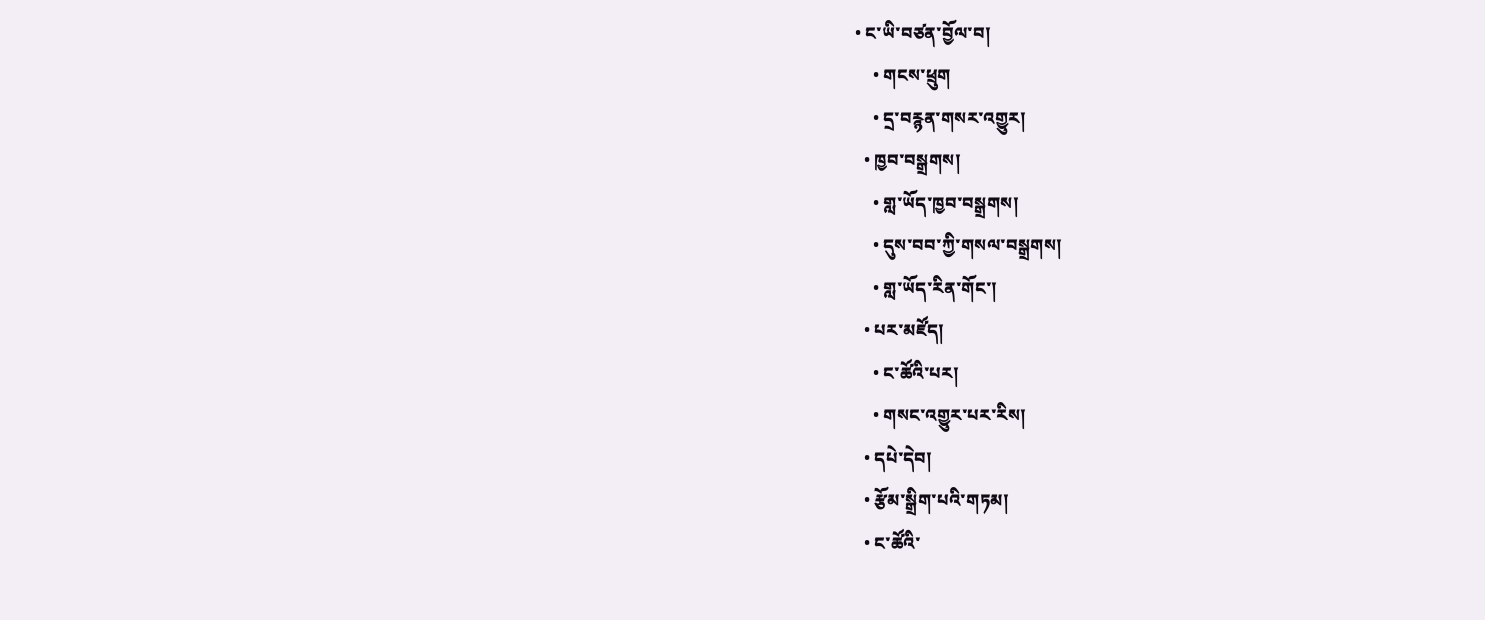• ང་ཡི་བཙན་བྱོལ་བ།
    • གངས་ཕྲུག
    • དྲ་བརྙན་གསར་འགྱུར།
  • ཁྱབ་བསྒྲགས།
    • གླ་ཡོད་ཁྱབ་བསྒྲགས།
    • དུས་བབ་ཀྱི་གསལ་བསྒྲགས།
    • གླ་ཡོད་རིན་གོང་།
  • པར་མཛོད།
    • ང་ཚོའི་པར།
    • གསང་འགྱུར་པར་རིས།
  • དཔེ་དེབ།
  • རྩོམ་སྒྲིག་པའི་གཏམ།
  • ང་ཚོའི་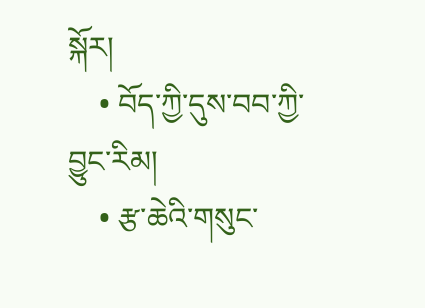སྐོར།
    • བོད་ཀྱི་དུས་བབ་ཀྱི་བྱུང་རིམ།
    • རྩ་ཆེའི་གསུང་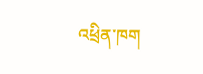འཕྲིན་ཁག